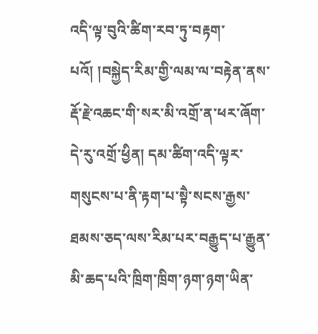འདི་ལྟ་བུའི་ཚིག་རབ་ཏུ་བརྟག་པའོ། །བསྐྱེད་རིམ་གྱི་ལམ་ལ་བརྟེན་ནས་རྡོ་རྗེ་འཆང་གི་སར་མི་འགྲོ་ན་ཕར་ཞོག་དེ་རུ་འགྲོ་ཕྱིན། དམ་ཚིག་འདི་ལྟར་གསུངས་པ་ནི་རྟག་པ་སྟཻ་སངས་རྒྱས་ཐམས་ཅད་ལས་རིམ་པར་བརྒྱུད་པ་རྒྱུན་མི་ཆད་པའི་ཁྲིག་ཁྲིག་ཉག་ཉག་ཡིན་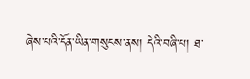ཞེས་པའི་དོན་ཡིན་གསུངས་ནས། དེའི་བཞི་པ། ཐ་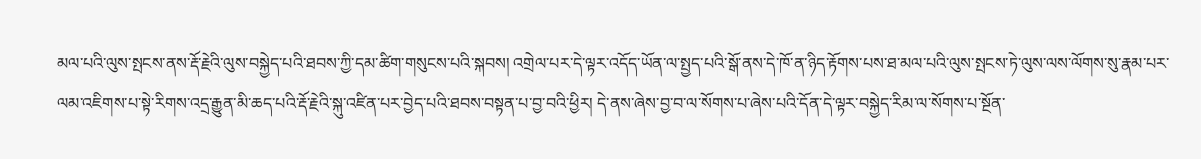མལ་པའི་ལུས་སྤངས་ནས་རྡོ་རྗེའི་ལུས་བསྐྱེད་པའི་ཐབས་ཀྱི་དམ་ཚིག་གསུངས་པའི་སྐབས། འགྲེལ་པར་དེ་ལྟར་འདོད་ཡོན་ལ་སྤྱད་པའི་སྒོ་ནས་དེ་ཁོ་ན་ཉིད་རྟོགས་པས་ཐ་མལ་པའི་ལུས་སྤངས་ཏེ་ལུས་ལས་ལོགས་སུ་རྣམ་པར་ལམ་འཇིགས་པ་སྟེ་རིགས་འདྲ་རྒྱུན་མི་ཆད་པའི་རྡོ་རྗེའི་སྐུ་འཛིན་པར་བྱེད་པའི་ཐབས་བསྟན་པ་བྱ་བའི་ཕྱིར། དེ་ནས་ཞེས་བྱ་བ་ལ་སོགས་པ་ཞེས་པའི་དོན་དེ་ལྟར་བསྐྱེད་རིམ་ལ་སོགས་པ་སྔོན་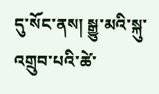དུ་སོང་ནས། སྒྱུ་མའི་སྐུ་འགྲུབ་པའི་ཚེ་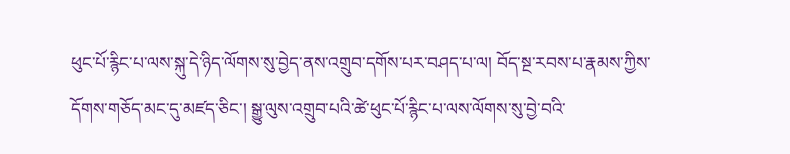ཕུང་པོ་རྙིང་པ་ལས་སྐུ་དེ་ཉིད་ལོགས་སུ་བྱེད་ནས་འགྲུབ་དགོས་པར་བཤད་པ་ལ། བོད་སྔ་རབས་པ་རྣམས་ཀྱིས་དོགས་གཅོད་མང་དུ་མཛད་ཅིང་། སྒྱུ་ལུས་འགྲུབ་པའི་ཚེ་ཕུང་པོ་རྙིང་པ་ལས་ལོགས་སུ་བྱེ་བའི་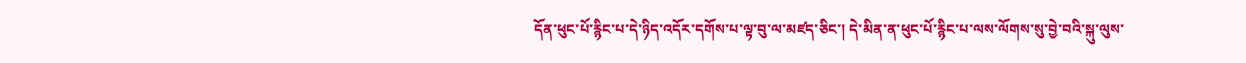དོན་ཕུང་པོ་རྙིང་པ་དེ་ཉིད་འདོར་དགོས་པ་ལྟ་བུ་ལ་མཛད་ཅིང་། དེ་མིན་ན་ཕུང་པོ་རྙིང་པ་ལས་ལོགས་སུ་བྱེ་བའི་སྐུ་ལུས་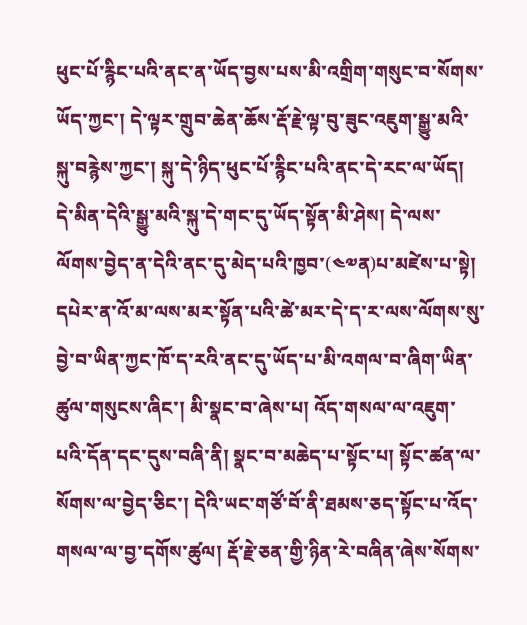ཕུང་པོ་རྙིང་པའི་ནང་ན་ཡོད་བྱས་པས་མི་འགྲིག་གསུང་བ་སོགས་ཡོད་ཀྱང་། དེ་ལྟར་གྲུབ་ཆེན་ཆོས་རྡོ་རྗེ་ལྟ་བུ་ཟུང་འཇུག་སྒྱུ་མའི་སྐུ་བརྙེས་ཀྱང་། སྐུ་དེ་ཉིད་ཕུང་པོ་རྙིང་པའི་ནང་དེ་རང་ལ་ཡོད། དེ་མིན་དེའི་སྒྱུ་མའི་སྐུ་དེ་གང་དུ་ཡོད་སྟོན་མི་ཤེས། དེ་ལས་ལོགས་བྱེད་ན་དེའི་ནང་དུ་མེད་པའི་ཁྱབ་(༤༧ན)པ་མཛེས་པ་སྟེ། དཔེར་ན་འོ་མ་ལས་མར་སྟོན་པའི་ཚེ་མར་དེ་ད་ར་ལས་ལོགས་སུ་བྱེ་བ་ཡིན་ཀྱང་ཁོ་ད་རའི་ནང་དུ་ཡོད་པ་མི་འགལ་བ་ཞིག་ཡིན་ཚུལ་གསུངས་ཞིང་། མི་སྣང་བ་ཞེས་པ། འོད་གསལ་ལ་འཇུག་པའི་དོན་དང་དུས་བཞི་ནི། སྣང་བ་མཆེད་པ་སྟོང་པ། སྟོང་ཚན་ལ་སོགས་ལ་བྱེད་ཅིང་། དེའི་ཡང་གཙོ་བོ་ནི་ཐམས་ཅད་སྟོང་པ་འོད་གསལ་ལ་བྱ་དགོས་ཚུལ། རྡོ་རྗེ་ཅན་གྱི་ཉིན་རེ་བཞིན་ཞེས་སོགས་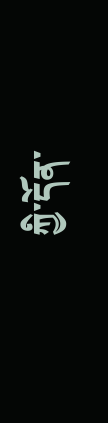ཀྱི་དོན་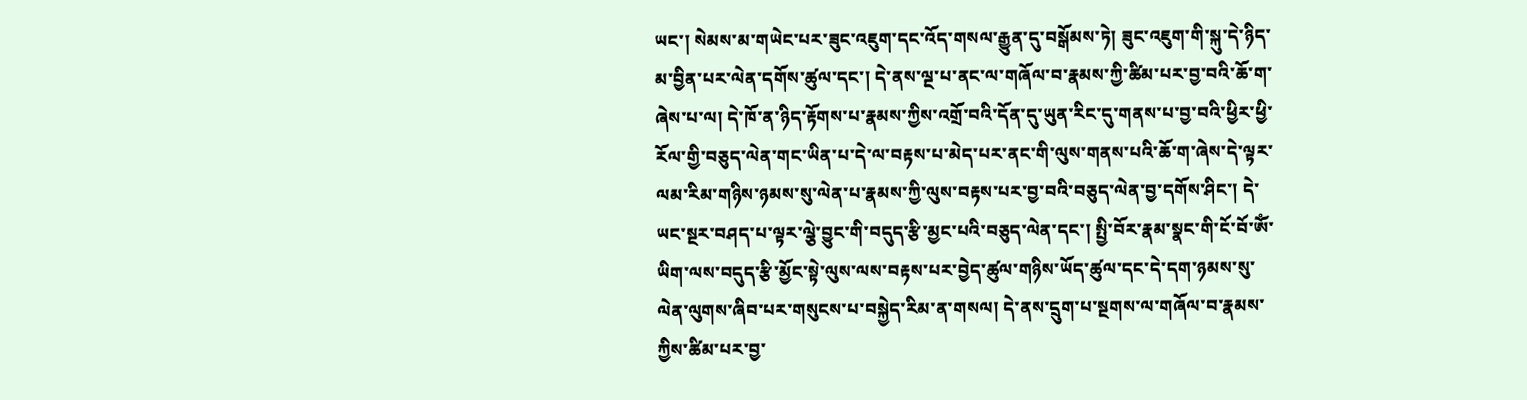ཡང་། སེམས་མ་གཡེང་པར་ཟུང་འཇུག་དང་འོད་གསལ་རྒྱུན་དུ་བསྒོམས་ཏེ། ཟུང་འཇུག་གི་སྐུ་དེ་ཉིད་མ་བྱིན་པར་ལེན་དགོས་ཚུལ་དང་། དེ་ནས་ལྔ་པ་ནང་ལ་གཞོལ་བ་རྣམས་ཀྱི་ཚིམ་པར་བྱ་བའི་ཆོ་ག་ཞེས་པ་ལ། དེ་ཁོ་ན་ཉིད་རྟོགས་པ་རྣམས་ཀྱིས་འགྲོ་བའི་དོན་དུ་ཡུན་རིང་དུ་གནས་པ་བྱ་བའི་ཕྱིར་ཕྱི་རོལ་གྱི་བཅུད་ལེན་གང་ཡིན་པ་དེ་ལ་བརྟས་པ་མེད་པར་ནང་གི་ལུས་གནས་པའི་ཆོ་ག་ཞེས་དེ་ལྟར་ལམ་རིམ་གཉིས་ཉམས་སུ་ལེན་པ་རྣམས་ཀྱི་ལུས་བརྟས་པར་བྱ་བའི་བཅུད་ལེན་བྱ་དགོས་ཤིང་། དེ་ཡང་སྔར་བཤད་པ་ལྟར་ལྕེ་བྱུང་གི་བདུད་རྩི་མྱང་པའི་བཅུད་ལེན་དང་། སྤྱི་བོར་རྣམ་སྣང་གི་ངོ་བོ་ཨོཾ་ཡིག་ལས་བདུད་རྩི་མྱོང་སྟེ་ལུས་ལས་བརྟས་པར་བྱེད་ཚུལ་གཉིས་ཡོད་ཚུལ་དང་དེ་དག་ཉམས་སུ་ལེན་ལུགས་ཞིབ་པར་གསུངས་པ་བསྐྱེད་རིམ་ན་གསལ། དེ་ནས་དྲུག་པ་སྔགས་ལ་གཞོལ་བ་རྣམས་ཀྱིས་ཚིམ་པར་བྱ་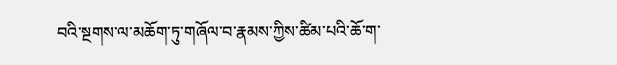བའི་སྔགས་ལ་མཆོག་ཏུ་གཞོལ་བ་རྣམས་ཀྱིས་ཚིམ་པའི་ཆོ་ག་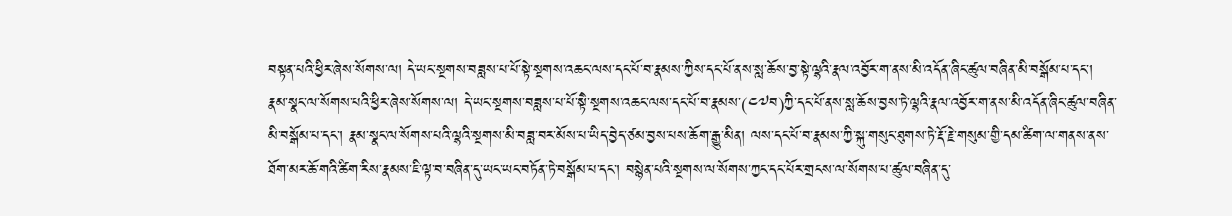བསྟན་པའི་ཕྱིར་ཞེས་སོགས་ལ། དེ་ཡང་སྔགས་བཟླས་པ་པོ་སྟེ་སྔགས་འཆང་ལས་དང་པོ་བ་རྣམས་ཀྱིས་དང་པོ་ནས་སླ་ཆོས་བྱ་སྟེ་ལྷའི་རྣལ་འབྱོར་ག་ནས་མི་འདོན་ཞིང་ཚུལ་བཞིན་མི་བསྒོམ་པ་དང་། རྣམ་སྣང་ལ་སོགས་པའི་ཕྱིར་ཞེས་སོགས་ལ། དེ་ཡང་སྔགས་བཟླས་པ་པོ་སྟཻ་སྔགས་འཆང་ལས་དང་པོ་བ་རྣམས་(༤༧བ)ཀྱི་དང་པོ་ནས་སླ་ཆོས་བྱས་ཏེ་ལྷའི་རྣལ་འབྱོར་ག་ནས་མི་འདོན་ཞིང་ཚུལ་བཞིན་མི་བསྒོམ་པ་དང་། རྣམ་སྣང་ལ་སོགས་པའི་ལྷའི་སྔགས་མི་བཟླ་བར་མོས་པ་ཡིད་བྱེད་ཙམ་བྱས་པས་ཆོག་རྒྱུ་མིན། ལས་དང་པོ་བ་རྣམས་ཀྱི་སྐུ་གསུང་ཐུགས་ཏེ་རྡོ་རྗེ་གསུམ་གྱི་དམ་ཚིག་ལ་གནས་ནས་ཐོག་མར་ཆོ་གའི་ཚིག་རིས་རྣམས་ཇི་ལྟ་བ་བཞིན་དུ་ཡང་ཡང་བཏོན་ཏེ་བསྒོམ་པ་དང་། བསྙེན་པའི་སྔགས་ལ་སོགས་ཀྱང་དང་པོར་གྲངས་ལ་སོགས་པ་ཚུལ་བཞིན་དུ་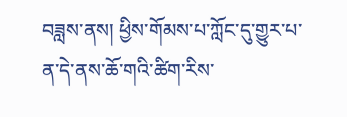བཟླས་ནས། ཕྱིས་གོམས་པ་ཀློང་དུ་གྱུར་པ་ན་དེ་ནས་ཆོ་གའི་ཚིག་རིས་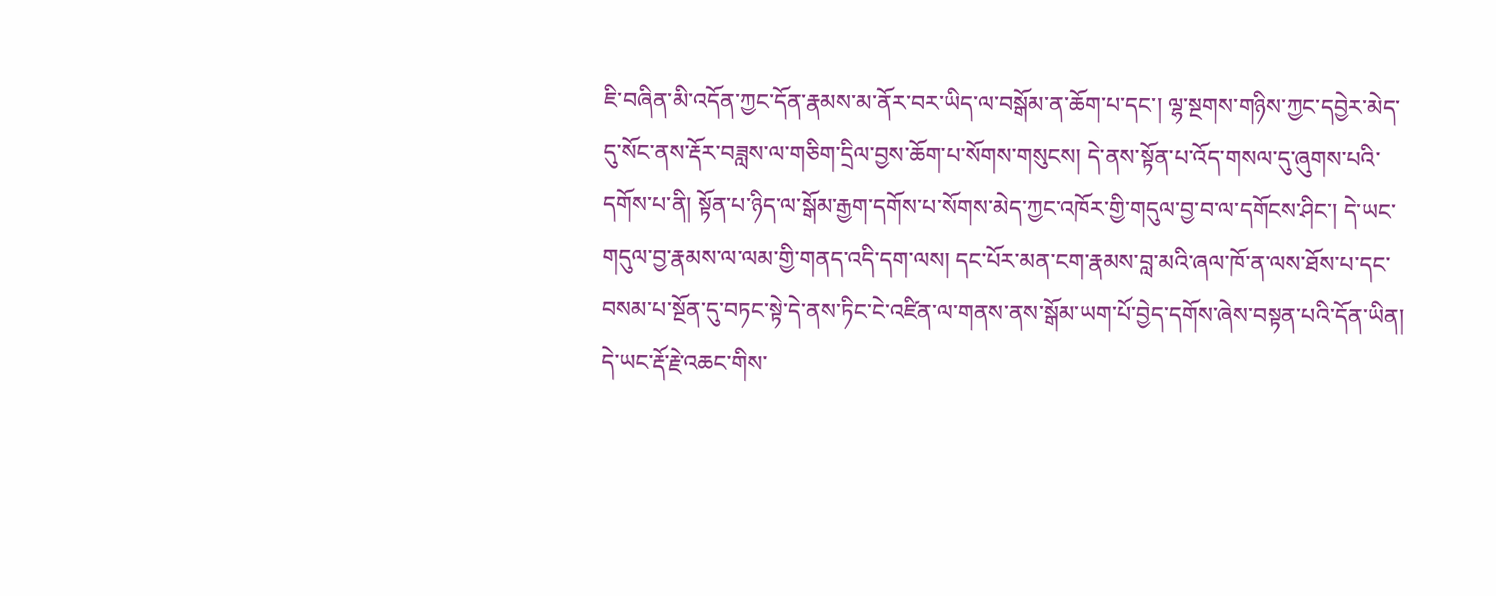ཇི་བཞིན་མི་འདོན་ཀྱང་དོན་རྣམས་མ་ནོར་བར་ཡིད་ལ་བསྒོམ་ན་ཆོག་པ་དང་། ལྷ་སྔགས་གཉིས་ཀྱང་དབྱེར་མེད་དུ་སོང་ནས་རྡོར་བཟླས་ལ་གཅིག་དྲིལ་བྱས་ཆོག་པ་སོགས་གསུངས། དེ་ནས་སྟོན་པ་འོད་གསལ་དུ་ཞུགས་པའི་དགོས་པ་ནི། སྟོན་པ་ཉིད་ལ་སྒོམ་རྒྱག་དགོས་པ་སོགས་མེད་ཀྱང་འཁོར་གྱི་གདུལ་བྱ་བ་ལ་དགོངས་ཤིང་། དེ་ཡང་གདུལ་བྱ་རྣམས་ལ་ལམ་གྱི་གནད་འདི་དག་ལས། དང་པོར་མན་ངག་རྣམས་བླ་མའི་ཞལ་ཁོ་ན་ལས་ཐོས་པ་དང་བསམ་པ་སྔོན་དུ་བཏང་སྟེ་དེ་ནས་ཏིང་ངེ་འཛིན་ལ་གནས་ནས་སྒོམ་ཡག་པོ་བྱེད་དགོས་ཞེས་བསྟན་པའི་དོན་ཡིན། དེ་ཡང་རྡོ་རྗེ་འཆང་གིས་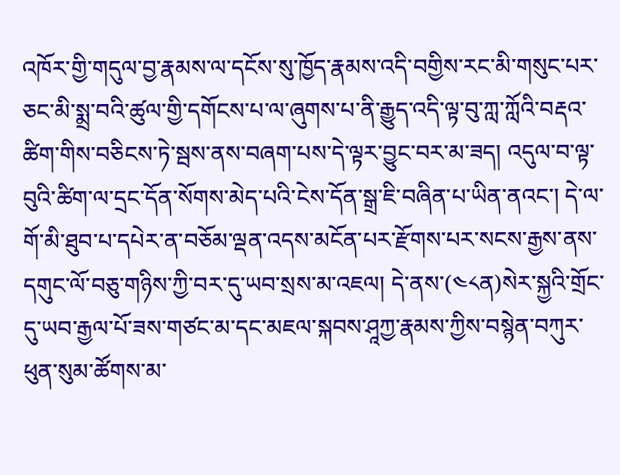འཁོར་གྱི་གདུལ་བྱ་རྣམས་ལ་དངོས་སུ་ཁྱོད་རྣམས་འདི་བགྱིས་རང་མི་གསུང་པར་ཅང་མི་སྨྲ་བའི་ཚུལ་གྱི་དགོངས་པ་ལ་ཞུགས་པ་ནི་རྒྱུད་འདི་ལྟ་བུ་ཀླ་ཀློའི་བརྡའ་ཚིག་གིས་བཅིངས་ཏེ་སྦས་ནས་བཞག་པས་དེ་ལྟར་བྱུང་བར་མ་ཟད། འདུལ་བ་ལྟ་བུའི་ཚིག་ལ་དྲང་དོན་སོགས་མེད་པའི་ངེས་དོན་སྒྲ་ཇི་བཞིན་པ་ཡིན་ནའང་། དེ་ལ་གོ་མི་ཐུབ་པ་དཔེར་ན་བཅོམ་ལྡན་འདས་མངོན་པར་རྫོགས་པར་སངས་རྒྱས་ནས་དགུང་ལོ་བཅུ་གཉིས་ཀྱི་བར་དུ་ཡབ་སྲས་མ་འཇལ། དེ་ནས་(༤༨ན)སེར་སྐྱའི་གྲོང་དུ་ཡབ་རྒྱལ་པོ་ཟས་གཙང་མ་དང་མཇལ་སྐབས་ཤཱཀྱ་རྣམས་ཀྱིས་བསྙེན་བཀུར་ཕུན་སུམ་ཚོགས་མ་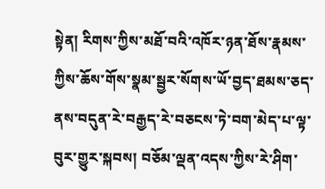སྟེན། རིགས་ཀྱིས་མཐོ་བའི་འཁོར་ཉན་ཐོས་རྣམས་ཀྱིས་ཆོས་གོས་སྣམ་སྦྱར་སོགས་ཡོ་བྱད་ཐམས་ཅད་ནས་བདུན་རེ་བརྒྱད་རེ་བཅངས་ཏེ་བག་མེད་པ་ལྟ་བུར་གྱུར་སྐབས། བཅོམ་ལྡན་འདས་ཀྱིས་རེ་ཤིག་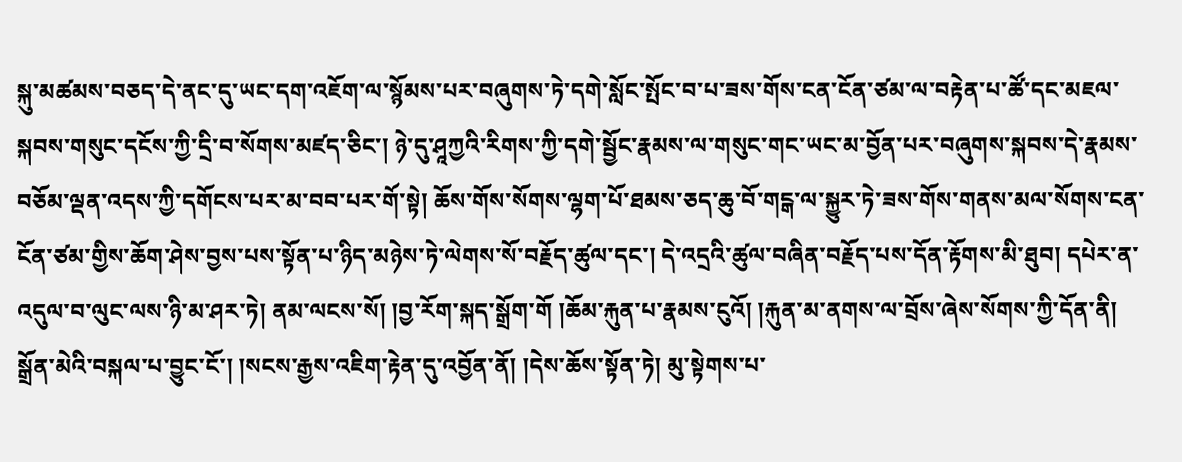སྐུ་མཚམས་བཅད་དེ་ནང་དུ་ཡང་དག་འཇོག་ལ་སྙོམས་པར་བཞུགས་ཏེ་དགེ་སློང་སྤོང་བ་པ་ཟས་གོས་ངན་ངོན་ཙམ་ལ་བརྟེན་པ་ཚོ་དང་མཇལ་སྐབས་གསུང་དངོས་ཀྱི་དྲི་བ་སོགས་མཛད་ཅིང་། ཉེ་དུ་ཤཱཀྱའི་རིགས་ཀྱི་དགེ་སྦྱོང་རྣམས་ལ་གསུང་གང་ཡང་མ་བྱོན་པར་བཞུགས་སྐབས་དེ་རྣམས་བཅོམ་ལྡན་འདས་ཀྱི་དགོངས་པར་མ་བབ་པར་གོ་སྟེ། ཆོས་གོས་སོགས་ལྷག་པོ་ཐམས་ཅད་ཆུ་བོ་གངྒ་ལ་སྐྱུར་ཏེ་ཟས་གོས་གནས་མལ་སོགས་ངན་ངོན་ཙམ་གྱིས་ཆོག་ཤེས་བྱས་པས་སྟོན་པ་ཉིད་མཉེས་ཏེ་ལེགས་སོ་བརྗོད་ཚུལ་དང་། དེ་འདྲའི་ཚུལ་བཞིན་བརྗོད་པས་དོན་རྟོགས་མི་ཐུབ། དཔེར་ན་འདུལ་བ་ལུང་ལས་ཉི་མ་ཤར་ཏེ། ནམ་ལངས་སོ། །བྱ་རོག་སྐད་སྒྲོག་གོ །ཆོམ་རྐུན་པ་རྣམས་ངུའོ། །རྐུན་མ་ནགས་ལ་བྲོས་ཞེས་སོགས་ཀྱི་དོན་ནི། སྒྲོན་མེའི་བསྐལ་པ་བྱུང་ངོ་། །སངས་རྒྱས་འཇིག་རྟེན་དུ་འབྱོན་ནོ། །དེས་ཆོས་སྟོན་ཏེ། མུ་སྟེགས་པ་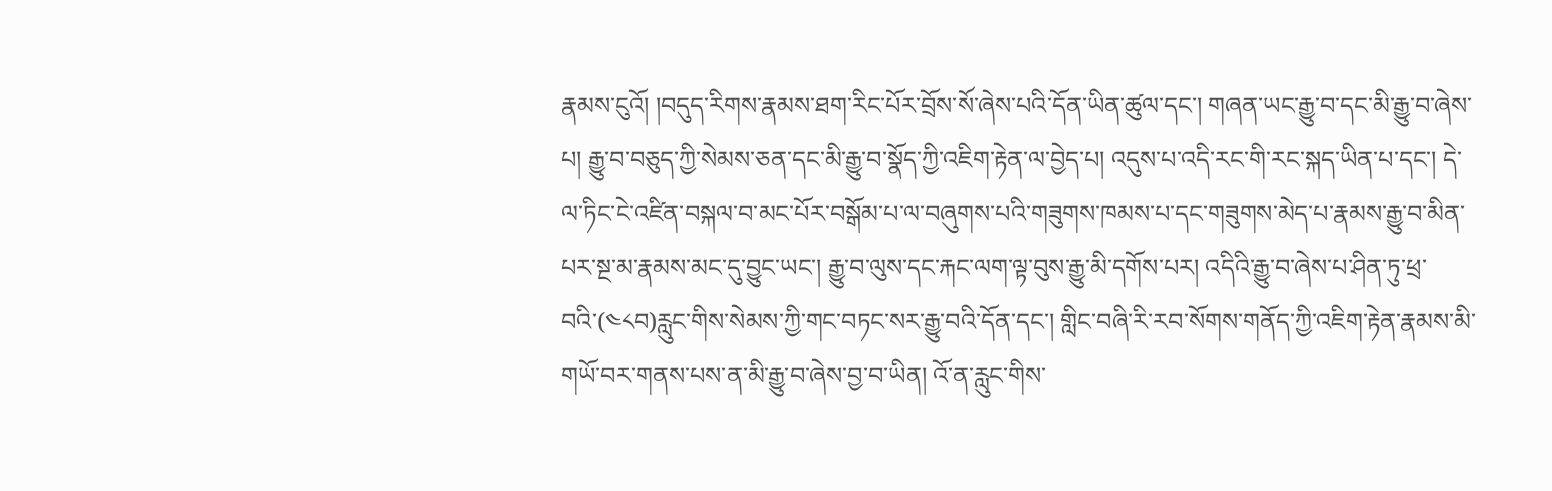རྣམས་ངུའོ། །བདུད་རིགས་རྣམས་ཐག་རིང་པོར་བྲོས་སོ་ཞེས་པའི་དོན་ཡིན་ཚུལ་དང་། གཞན་ཡང་རྒྱུ་བ་དང་མི་རྒྱུ་བ་ཞེས་པ། རྒྱུ་བ་བཅུད་ཀྱི་སེམས་ཅན་དང་མི་རྒྱུ་བ་སྣོད་ཀྱི་འཇིག་རྟེན་ལ་བྱེད་པ། འདུས་པ་འདི་རང་གི་རང་སྐད་ཡིན་པ་དང་། དེ་ལ་ཏིང་ངེ་འཛིན་བསྐལ་བ་མང་པོར་བསྒོམ་པ་ལ་བཞུགས་པའི་གཟུགས་ཁམས་པ་དང་གཟུགས་མེད་པ་རྣམས་རྒྱུ་བ་མིན་པར་སྔ་མ་རྣམས་མང་དུ་བྱུང་ཡང་། རྒྱུ་བ་ལུས་དང་རྐང་ལག་ལྟ་བུས་རྒྱུ་མི་དགོས་པར། འདིའི་རྒྱུ་བ་ཞེས་པ་ཤིན་ཏུ་ཕྲ་བའི་(༤༨བ)རླུང་གིས་སེམས་ཀྱི་གང་བཏང་སར་རྒྱུ་བའི་དོན་དང་། གླིང་བཞི་རི་རབ་སོགས་གནོད་ཀྱི་འཇིག་རྟེན་རྣམས་མི་གཡོ་བར་གནས་པས་ན་མི་རྒྱུ་བ་ཞེས་བྱ་བ་ཡིན། འོ་ན་རླུང་གིས་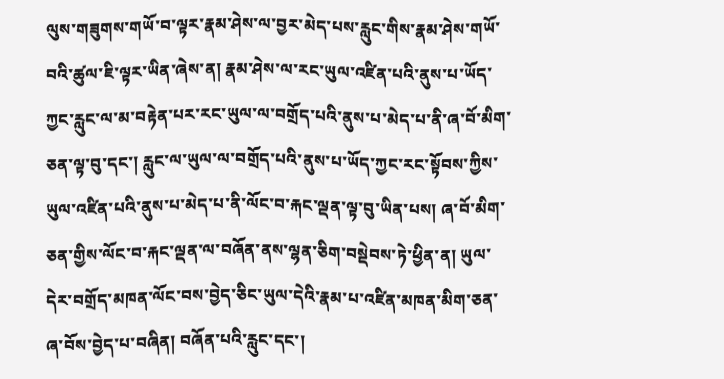ལུས་གཟུགས་གཡོ་བ་ལྟར་རྣམ་ཤེས་ལ་བྱར་མེད་པས་རླུང་གིས་རྣམ་ཤེས་གཡོ་བའི་ཚུལ་ཇི་ལྟར་ཡིན་ཞེས་ན། རྣམ་ཤེས་ལ་རང་ཡུལ་འཛིན་པའི་ནུས་པ་ཡོད་ཀྱང་རླུང་ལ་མ་བརྟེན་པར་རང་ཡུལ་ལ་བགྲོད་པའི་ནུས་པ་མེད་པ་ནི་ཞ་བོ་མིག་ཅན་ལྟ་བུ་དང་། རླུང་ལ་ཡུལ་ལ་བགྲོད་པའི་ནུས་པ་ཡོད་ཀྱང་རང་སྟོབས་ཀྱིས་ཡུལ་འཛིན་པའི་ནུས་པ་མེད་པ་ནི་ལོང་བ་རྐང་ལྡན་ལྟ་བུ་ཡིན་པས། ཞ་བོ་མིག་ཅན་གྱིས་ལོང་བ་རྐང་ལྡན་ལ་བཞོན་ནས་ལྷན་ཅིག་བསྡེབས་ཏེ་ཕྱིན་ན། ཡུལ་དེར་བགྲོད་མཁན་ལོང་བས་བྱེད་ཅིང་ཡུལ་དེའི་རྣམ་པ་འཛིན་མཁན་མིག་ཅན་ཞ་བོས་བྱེད་པ་བཞིན། བཞོན་པའི་རླུང་དང་།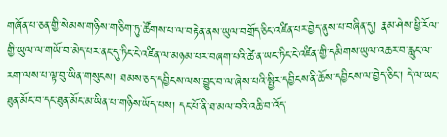གཞོན་པ་ཅན་གྱི་སེམས་གཉིས་གཅིག་ཏུ་ཚོགས་པ་ལ་བརྟེན་ནས་ཡུལ་བགྲོད་ཅིང་འཛིན་པར་བྱེད་ནུས་པ་བཞིན་དུ། རྣམ་ཤེས་ཕྱི་རོལ་གྱི་ཡུལ་ལ་གཡོ་བ་མེད་པར་ནང་དུ་ཏིང་ངེ་འཛིན་ལ་མཉམ་པར་བཞག་པའི་ཚེ་ན་ཡང་ཏིང་ངེ་འཛིན་གྱི་དམིགས་ཡུལ་འཆར་བ་རླུང་ལ་རག་ལས་པ་ལྟ་བུ་ཡིན་གསུངས། ཐམས་ཅད་དབྱིངས་ལས་བྱུང་བ་ལ་ཞེས་པའི་སྤྱིར་དབྱིངས་ནི་ཆོས་དབྱིངས་ལ་བྱེད་ཅིང་། དེ་ལ་ཡང་ཐུན་མོང་བ་དང་ཐུན་མོང་མ་ཡིན་པ་གཉིས་ཡོད་པས། དང་པོ་ནི་ཐ་མལ་བའི་འཆི་བ་འོད་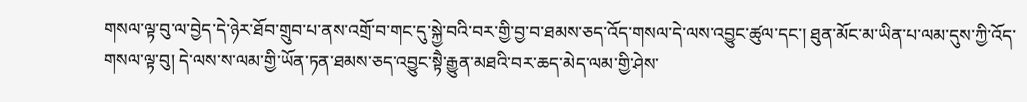གསལ་ལྟ་བུ་ལ་བྱེད་དེ་ཉེར་ཐོབ་གྲུབ་པ་ནས་འགྲོ་བ་གང་དུ་སྐྱེ་བའི་བར་གྱི་བྱ་བ་ཐམས་ཅད་འོད་གསལ་དེ་ལས་འབྱུང་ཚུལ་དང་། ཐུན་མོང་མ་ཡིན་པ་ལམ་དུས་ཀྱི་འོད་གསལ་ལྟ་བུ། དེ་ལས་ས་ལམ་གྱི་ཡོན་ཏན་ཐམས་ཅད་འབྱུང་སྟཻ་རྒྱུན་མཐའི་བར་ཆད་མེད་ལམ་གྱི་ཤེས་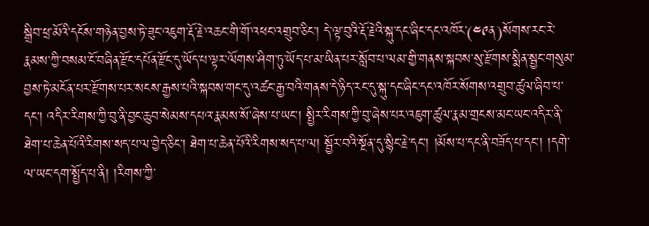སྒྲིབ་ཕྲ་མོའི་དངོས་གཉེན་བྱས་ཏེ་ཟུང་འཇུག་རྡོ་རྗེ་འཆང་གི་གོ་འཕང་འགྲུབ་ཅིང་། དེ་ལྟ་བུའི་རྡོ་རྗེའི་སྐུ་དང་ཞིང་དང་འཁོར་(༤༩ན)སོགས་རང་རེ་རྣམས་ཀྱི་བསམ་ངོ་བཞིན་རྫོང་དཔོན་རྫོང་དུ་ཡོད་པ་ལྟར་ལོགས་ཤིག་ཏུ་ཡོད་པ་མ་ཡིན་པར་སློབ་པ་ལམ་གྱི་གནས་སྐབས་སུ་རྫོགས་སྨིན་སྦྱང་གསུམ་བྱས་ཏེ་མངོན་པར་རྫོགས་པར་སངས་རྒྱས་པའི་སྐབས་གང་དུ་འཚང་རྒྱ་བའི་གནས་དེ་ཉིད་རང་དུ་སྐུ་དང་ཞིང་དང་འཁོར་སོགས་འགྲུབ་ཚུལ་ཞིབ་པ་དང་། འདིར་རིགས་ཀྱི་བུ་ནི་བྱང་ཆུབ་སེམས་དཔའ་རྣམས་སོ་ཞེས་པ་ཡང་། སྤྱིར་རིགས་ཀྱི་བུ་ཞེས་པར་འཇུག་ཚུལ་རྣམ་གྲངས་མང་ཡང་འདིར་ནི་ཐེག་པ་ཆེན་པོའི་རིགས་སད་པ་ལ་བྱེད་ཅིང་། ཐེག་པ་ཆེན་པོའི་རིགས་སད་པ་ལ། སྦྱོར་བའི་སྔོན་དུ་སྙིང་རྗེ་དང་། །མོས་པ་དང་ནི་བཟོད་པ་དང་། །དགེ་ལ་ཡང་དག་སྤྱོད་པ་ནི། །རིགས་ཀྱི་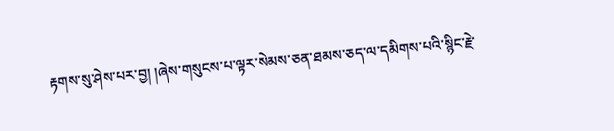རྟགས་སུ་ཤེས་པར་བྱ། །ཞེས་གསུངས་པ་ལྟར་སེམས་ཅན་ཐམས་ཅད་ལ་དམིགས་པའི་སྙིང་རྗེ་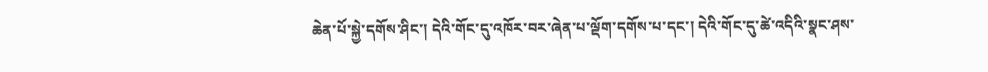ཆེན་པོ་སྐྱེ་དགོས་ཤིང་། དེའི་གོང་དུ་འཁོར་བར་ཞེན་པ་ལྡོག་དགོས་པ་དང་། དེའི་གོང་དུ་ཚེ་འདིའི་སྣང་ཤས་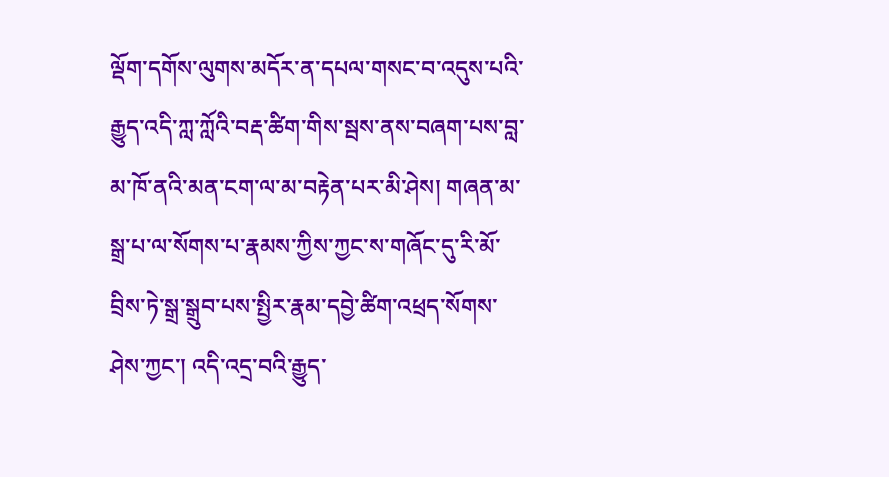ལྡོག་དགོས་ལུགས་མདོར་ན་དཔལ་གསང་བ་འདུས་པའི་རྒྱུད་འདི་ཀླ་ཀློའི་བརྡ་ཚིག་གིས་སྦས་ནས་བཞག་པས་བླ་མ་ཁོ་ནའི་མན་ངག་ལ་མ་བརྟེན་པར་མི་ཤེས། གཞན་མ་སྒྲ་པ་ལ་སོགས་པ་རྣམས་ཀྱིས་ཀྱང་ས་གཞོང་དུ་རི་མོ་བྲིས་ཏེ་སྒྲ་སྒྲུབ་པས་སྤྱིར་རྣམ་དབྱེ་ཚིག་འཕྲད་སོགས་ཤེས་ཀྱང་། འདི་འདྲ་བའི་རྒྱུད་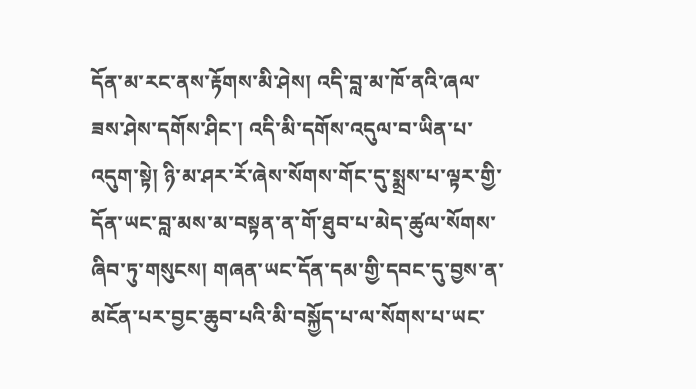དོན་མ་རང་ནས་རྟོགས་མི་ཤེས། འདི་བླ་མ་ཁོ་ནའི་ཞལ་ཟས་ཤེས་དགོས་ཤིང་། འདི་མི་དགོས་འདུལ་བ་ཡིན་པ་འདུག་སྟེ། ཉི་མ་ཤར་རོ་ཞེས་སོགས་གོང་དུ་སྨྲས་པ་ལྟར་གྱི་དོན་ཡང་བླ་མས་མ་བསྟན་ན་གོ་ཐུབ་པ་མེད་ཚུལ་སོགས་ཞིབ་ཏུ་གསུངས། གཞན་ཡང་དོན་དམ་གྱི་དབང་དུ་བྱས་ན་མངོན་པར་བྱང་ཆུབ་པའི་མི་བསྐྱོད་པ་ལ་སོགས་པ་ཡང་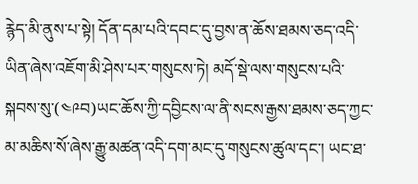རྙེད་མི་ནུས་པ་སྟེ། དོན་དམ་པའི་དབང་དུ་བྱས་ན་ཆོས་ཐམས་ཅད་འདི་ཡིན་ཞེས་འཇོག་མི་ཤེས་པར་གསུངས་ཏེ། མདོ་སྡེ་ལས་གསུངས་པའི་སྐབས་སུ་(༤༩བ)ཡང་ཆོས་ཀྱི་དབྱིངས་ལ་ནི་སངས་རྒྱས་ཐམས་ཅད་ཀྱང་མ་མཆིས་སོ་ཞེས་རྒྱུ་མཚན་འདི་དག་མང་དུ་གསུངས་ཚུལ་དང་། ཡང་ཐ་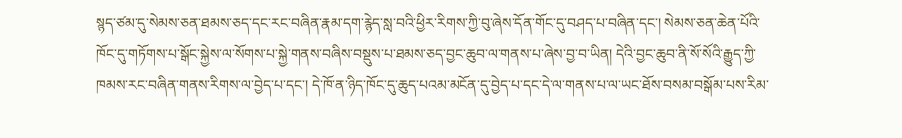སྙད་ཙམ་དུ་སེམས་ཅན་ཐམས་ཅད་དང་རང་བཞིན་རྣམ་དག་རྙེད་སླ་བའི་ཕྱིར་རིགས་ཀྱི་བུ་ཞེས་དོན་གོང་དུ་བཤད་པ་བཞིན་དང་། སེམས་ཅན་ཆེན་པོའི་ཁོང་དུ་གཏོགས་པ་སྒོང་སྐྱེས་ལ་སོགས་པ་སྐྱེ་གནས་བཞིས་བསྡུས་པ་ཐམས་ཅད་བྱང་ཆུབ་ལ་གནས་པ་ཞེས་བྱ་བ་ཡིན། དེའི་བྱང་ཆུབ་ནི་སོ་སོའི་རྒྱུད་ཀྱི་ཁམས་རང་བཞིན་གནས་རིགས་ལ་བྱེད་པ་དང་། དེ་ཁོ་ན་ཉིད་ཁོང་དུ་ཆུད་པའམ་མངོན་དུ་བྱེད་པ་དང་དེ་ལ་གནས་པ་ལ་ཡང་ཐོས་བསམ་བསྒོམ་པས་རིམ་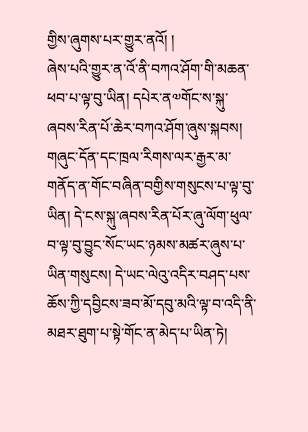གྱིས་ཞུགས་པར་གྱུར་ནའོ། །
ཞེས་པའི་གྱུར་ན་འོ་ནི་བཀའ་ཤོག་གི་མཆན་ཕབ་པ་ལྟ་བུ་ཡིན། དཔེར་ན༧གོང་ས་སྐུ་ཞབས་རིན་པོ་ཆེར་བཀའ་ཤོག་ཞུས་སྐབས། གཞུང་དོན་དང་ཁྲལ་རིགས་ལར་རྒྱར་མ་གནོད་ན་གོང་བཞིན་བགྱིས་གསུངས་པ་ལྟ་བུ་ཡིན། དེ་ངས་སྐུ་ཞབས་རིན་པོར་ཞུ་ལོག་ཕུལ་བ་ལྟ་བུ་བྱུང་སོང་ཡང་ཉམས་མཚར་ཞུས་པ་ཡིན་གསུངས། དེ་ཡང་ལེའུ་འདིར་བཤད་པས་ཆོས་ཀྱི་དབྱིངས་ཟབ་མོ་དབུ་མའི་ལྟ་བ་འདི་ནི་མཐར་ཐུག་པ་སྟེ་གོང་ན་མེད་པ་ཡིན་ཏེ།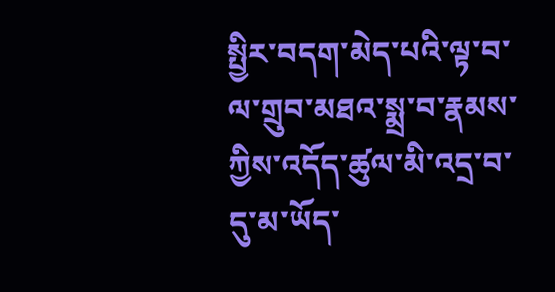སྤྱིར་བདག་མེད་པའི་ལྟ་བ་ལ་གྲུབ་མཐའ་སྨྲ་བ་རྣམས་ཀྱིས་འདོད་ཚུལ་མི་འདྲ་བ་དུ་མ་ཡོད་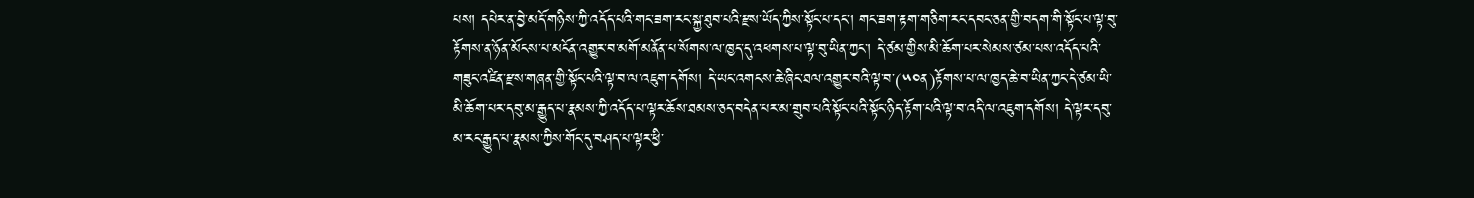པས། དཔེར་ན་བྱེ་མདོ་གཉིས་ཀྱི་འདོད་པའི་གང་ཟག་རང་སྐྱ་ཐུབ་པའི་རྫས་ཡོད་ཀྱིས་སྟོང་པ་དང་། གང་ཟག་རྟག་གཅིག་རང་དབང་ཅན་གྱི་བདག་གི་སྟོང་པ་ལྟ་བུ་རྟོགས་ན་ཉོན་མོངས་པ་མངོན་འགྱུར་བ་མགོ་མནོན་པ་སོགས་ལ་ཁྱད་དུ་འཕགས་པ་ལྟ་བུ་ཡིན་ཀྱང་། དེ་ཙམ་གྱིས་མི་ཆོག་པར་སེམས་ཙམ་པས་འདོད་པའི་གཟུང་འཛིན་རྫས་གཞན་གྱི་སྟོང་པའི་ལྟ་བ་ལ་འཇུག་དགོས། དེ་ཡང་འགངས་ཆེ་ཞིང་ཐལ་འགྱུར་བའི་ལྟ་བ་(༥༠ན)རྟོགས་པ་ལ་ཁྱད་ཆེ་བ་ཡིན་ཀྱང་དེ་ཙམ་ཡི་མི་ཆོག་པར་དབུ་མ་རྒྱུད་པ་རྣམས་ཀྱི་འདོད་པ་ལྟར་ཆོས་ཐམས་ཅད་བདེན་པར་མ་གྲུབ་པའི་སྟོང་པའི་སྟོང་ཉིད་རྟོག་པའི་ལྟ་བ་འདི་ལ་འཇུག་དགོས། དེ་ལྟར་དབུ་མ་རང་རྒྱུད་པ་རྣམས་ཀྱིས་གོང་དུ་བཤད་པ་ལྟར་ཕྱི་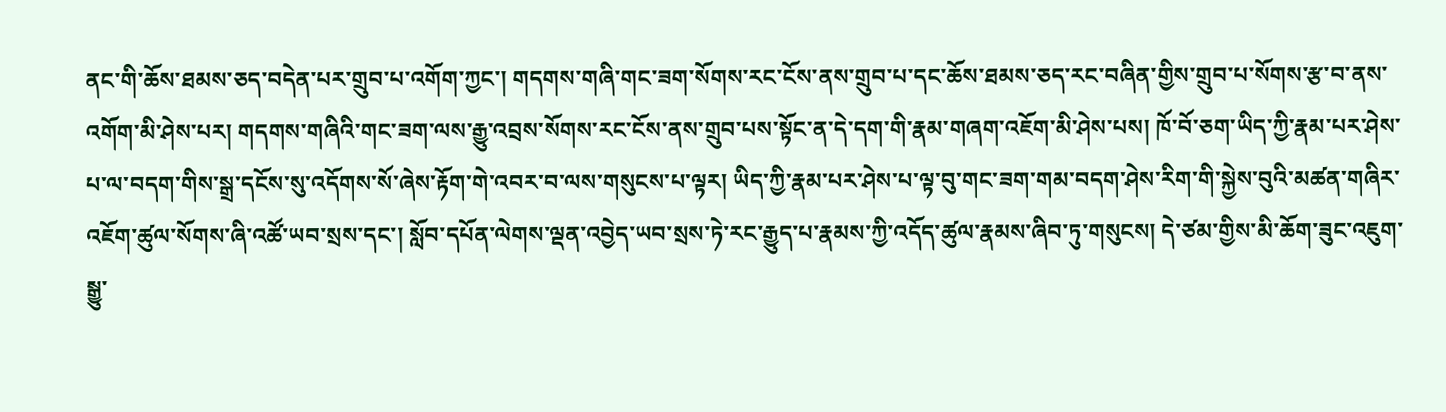ནང་གི་ཆོས་ཐམས་ཅད་བདེན་པར་གྲུབ་པ་འགོག་ཀྱང་། གདགས་གཞི་གང་ཟག་སོགས་རང་ངོས་ནས་གྲུབ་པ་དང་ཆོས་ཐམས་ཅད་རང་བཞིན་གྱིས་གྲུབ་པ་སོགས་རྩ་བ་ནས་འགོག་མི་ཤེས་པར། གདགས་གཞིའི་གང་ཟག་ལས་རྒྱུ་འབྲས་སོགས་རང་ངོས་ནས་གྲུབ་པས་སྟོང་ན་དེ་དག་གི་རྣམ་གཞག་འཇོག་མི་ཤེས་པས། ཁོ་བོ་ཅག་ཡིད་ཀྱི་རྣམ་པར་ཤེས་པ་ལ་བདག་གིས་སྒྲ་དངོས་སུ་འདོགས་སོ་ཞེས་རྟོག་གེ་འབར་བ་ལས་གསུངས་པ་ལྟར། ཡིད་ཀྱི་རྣམ་པར་ཤེས་པ་ལྟ་བུ་གང་ཟག་གམ་བདག་ཤེས་རིག་གི་སྐྱེས་བུའི་མཚན་གཞིར་འཇོག་ཚུལ་སོགས་ཞི་འཚོ་ཡབ་སྲས་དང་། སློབ་དཔོན་ལེགས་ལྡན་འབྱེད་ཡབ་སྲས་ཏེ་རང་རྒྱུད་པ་རྣམས་ཀྱི་འདོད་ཚུལ་རྣམས་ཞིབ་ཏུ་གསུངས། དེ་ཙམ་གྱིས་མི་ཆོག་ཟུང་འཇུག་སྒྱུ་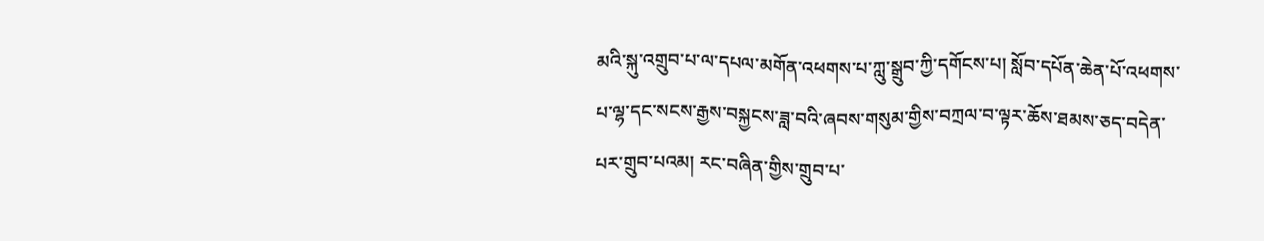མའི་སྐུ་འགྲུབ་པ་ལ་དཔལ་མགོན་འཕགས་པ་ཀླུ་སྒྲུབ་ཀྱི་དགོངས་པ། སློབ་དཔོན་ཆེན་པོ་འཕགས་པ་ལྷ་དང་སངས་རྒྱས་བསྐྱངས་ཟླ་བའི་ཞབས་གསུམ་གྱིས་བཀྲལ་བ་ལྟར་ཆོས་ཐམས་ཅད་བདེན་པར་གྲུབ་པའམ། རང་བཞིན་གྱིས་གྲུབ་པ་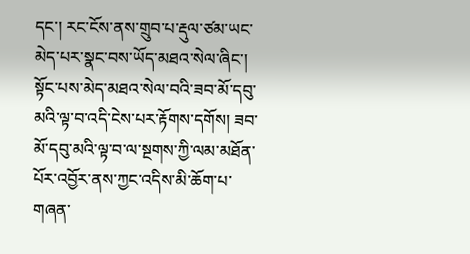དང་། རང་ངོས་ནས་གྲུབ་པ་རྡུལ་ཙམ་ཡང་མེད་པར་སྣང་བས་ཡོད་མཐའ་སེལ་ཞིང་། སྟོང་པས་མེད་མཐའ་སེལ་བའི་ཟབ་མོ་དབུ་མའི་ལྟ་བ་འདི་ངེས་པར་རྟོགས་དགོས། ཟབ་མོ་དབུ་མའི་ལྟ་བ་ལ་སྔགས་ཀྱི་ལམ་མཐོན་པོར་འབྱོར་ནས་ཀྱང་འདིས་མི་ཆོག་པ་གཞན་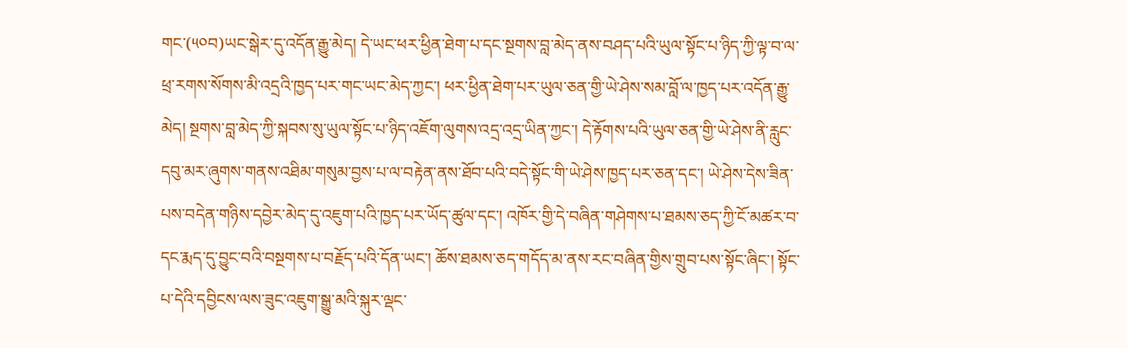གང་(༥༠བ)ཡང་སྒེར་དུ་འདོན་རྒྱུ་མེད། དེ་ཡང་ཕར་ཕྱིན་ཐེག་པ་དང་སྔགས་བླ་མེད་ནས་བཤད་པའི་ཡུལ་སྟོང་པ་ཉིད་ཀྱི་ལྟ་བ་ལ་ཕྲ་རགས་སོགས་མི་འདྲའི་ཁྱད་པར་གང་ཡང་མེད་ཀྱང་། ཕར་ཕྱིན་ཐེག་པར་ཡུལ་ཅན་གྱི་ཡེ་ཤེས་སམ་བློ་ལ་ཁྱད་པར་འདོན་རྒྱུ་མེད། སྔགས་བླ་མེད་ཀྱི་སྐབས་སུ་ཡུལ་སྟོང་པ་ཉིད་འཇོག་ལུགས་འདྲ་འདྲ་ཡིན་ཀྱང་། དེ་རྟོགས་པའི་ཡུལ་ཅན་གྱི་ཡེ་ཤེས་ནི་རླུང་དབུ་མར་ཞུགས་གནས་འཐིམ་གསུམ་བྱས་པ་ལ་བརྟེན་ནས་ཐོབ་པའི་བདེ་སྟོང་གི་ཡེ་ཤེས་ཁྱད་པར་ཅན་དང་། ཡེ་ཤེས་དེས་ཟིན་པས་བདེན་གཉིས་དབྱེར་མེད་དུ་འཇུག་པའི་ཁྱད་པར་ཡོད་ཚུལ་དང་། འཁོར་གྱི་དེ་བཞིན་གཤེགས་པ་ཐམས་ཅད་ཀྱི་ངོ་མཚར་བ་དང་རྨད་དུ་བྱུང་བའི་བསྔགས་པ་བརྗོད་པའི་དོན་ཡང་། ཆོས་ཐམས་ཅད་གདོད་མ་ནས་རང་བཞིན་གྱིས་གྲུབ་པས་སྟོང་ཞིང་། སྟོང་པ་དེའི་དབྱིངས་ལས་ཟུང་འཇུག་སྒྱུ་མའི་སྐུར་ལྡང་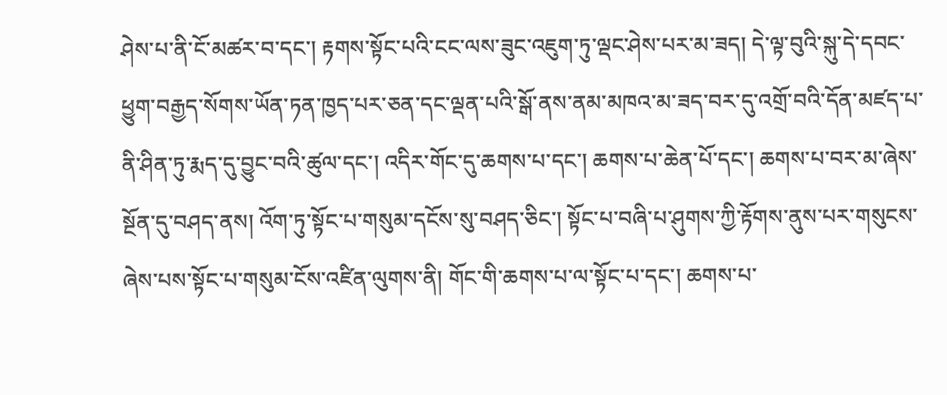ཤེས་པ་ནི་ངོ་མཚར་བ་དང་། རྟགས་སྟོང་པའི་ངང་ལས་ཟུང་འཇུག་ཏུ་ལྡང་ཤེས་པར་མ་ཟད། དེ་ལྟ་བུའི་སྐུ་དེ་དབང་ཕྱུག་བརྒྱད་སོགས་ཡོན་ཏན་ཁྱད་པར་ཅན་དང་ལྡན་པའི་སྒོ་ནས་ནམ་མཁའ་མ་ཟད་བར་དུ་འགྲོ་བའི་དོན་མཛད་པ་ནི་ཤིན་ཏུ་རྨད་དུ་བྱུང་བའི་ཚུལ་དང་། འདིར་གོང་དུ་ཆགས་པ་དང་། ཆགས་པ་ཆེན་པོ་དང་། ཆགས་པ་བར་མ་ཞེས་སྔོན་དུ་བཤད་ནས། འོག་ཏུ་སྟོང་པ་གསུམ་དངོས་སུ་བཤད་ཅིང་། སྟོང་པ་བཞི་པ་ཤུགས་ཀྱི་རྟོགས་ནུས་པར་གསུངས་ཞེས་པས་སྟོང་པ་གསུམ་ངོས་འཛིན་ལུགས་ནི། གོང་གི་ཆགས་པ་ལ་སྟོང་པ་དང་། ཆགས་པ་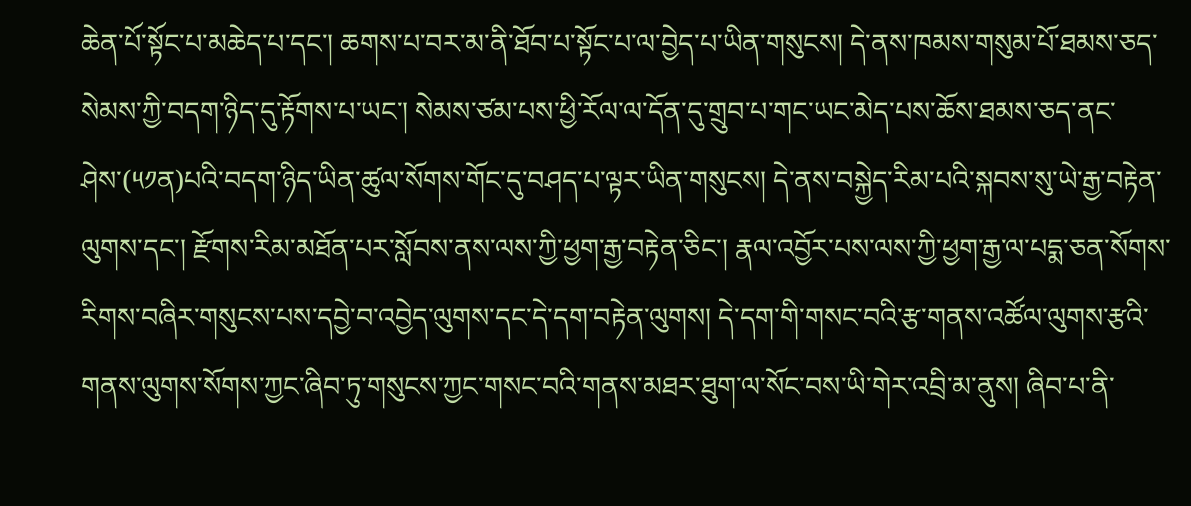ཆེན་པོ་སྟོང་པ་མཆེད་པ་དང་། ཆགས་པ་བར་མ་ནི་ཐོབ་པ་སྟོང་པ་ལ་བྱེད་པ་ཡིན་གསུངས། དེ་ནས་ཁམས་གསུམ་པོ་ཐམས་ཅད་སེམས་ཀྱི་བདག་ཉིད་དུ་རྟོགས་པ་ཡང་། སེམས་ཙམ་པས་ཕྱི་རོལ་ལ་དོན་དུ་གྲུབ་པ་གང་ཡང་མེད་པས་ཆོས་ཐམས་ཅད་ནང་ཤེས་(༥༡ན)པའི་བདག་ཉིད་ཡིན་ཚུལ་སོགས་གོང་དུ་བཤད་པ་ལྟར་ཡིན་གསུངས། དེ་ནས་བསྐྱེད་རིམ་པའི་སྐབས་སུ་ཡེ་རྒྱ་བརྟེན་ལུགས་དང་། རྫོགས་རིམ་མཐོན་པར་སློབས་ནས་ལས་ཀྱི་ཕྱག་རྒྱ་བརྟེན་ཅིང་། རྣལ་འབྱོར་པས་ལས་ཀྱི་ཕྱག་རྒྱ་ལ་པདྨ་ཅན་སོགས་རིགས་བཞིར་གསུངས་པས་དབྱེ་བ་འབྱེད་ལུགས་དང་དེ་དག་བརྟེན་ལུགས། དེ་དག་གི་གསང་བའི་རྩ་གནས་འཚོལ་ལུགས་རྩའི་གནས་ལུགས་སོགས་ཀྱང་ཞིབ་ཏུ་གསུངས་ཀྱང་གསང་བའི་གནས་མཐར་ཐུག་ལ་སོང་བས་ཡི་གེར་འབྲི་མ་ནུས། ཞིབ་པ་ནི་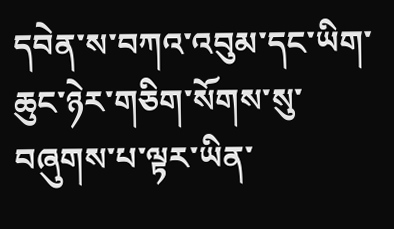དབེན་ས་བཀའ་འབུམ་དང་ཡིག་ཆུང་ཉེར་གཅིག་སོགས་སུ་བཞུགས་པ་ལྟར་ཡིན་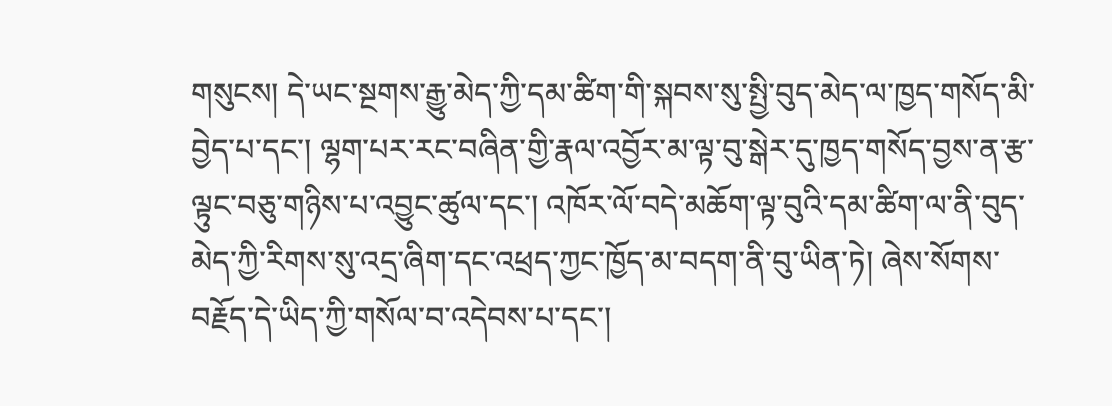གསུངས། དེ་ཡང་སྔགས་རྒྱུ་མེད་ཀྱི་དམ་ཚིག་གི་སྐབས་སུ་སྤྱི་བུད་མེད་ལ་ཁྱད་གསོད་མི་བྱེད་པ་དང་། ལྷག་པར་རང་བཞིན་གྱི་རྣལ་འབྱོར་མ་ལྟ་བུ་སྒེར་དུ་ཁྱད་གསོད་བྱས་ན་རྩ་ལྟུང་བཅུ་གཉིས་པ་འབྱུང་ཚུལ་དང་། འཁོར་ལོ་བདེ་མཆོག་ལྟ་བུའི་དམ་ཚིག་ལ་ནི་བུད་མེད་ཀྱི་རིགས་སུ་འདྲ་ཞིག་དང་འཕྲད་ཀྱང་ཁྱོད་མ་བདག་ནི་བུ་ཡིན་ཏེ། ཞེས་སོགས་བརྗོད་དེ་ཡིད་ཀྱི་གསོལ་བ་འདེབས་པ་དང་།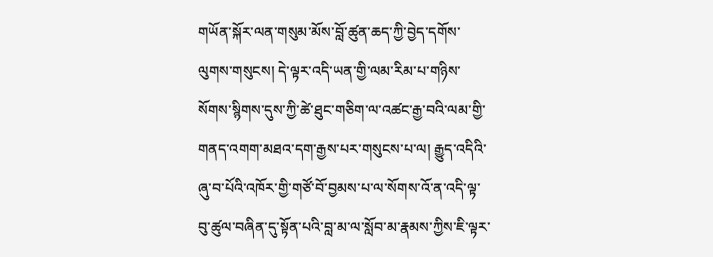གཡོན་སྐོར་ལན་གསུམ་མོས་བློ་ཚུན་ཆད་ཀྱི་བྱེད་དགོས་ལུགས་གསུངས། དེ་ལྟར་འདི་ཡན་གྱི་ལམ་རིམ་པ་གཉིས་སོགས་སྙིགས་དུས་ཀྱི་ཚེ་ཐུང་གཅིག་ལ་འཚང་རྒྱ་བའི་ལམ་གྱི་གནད་འགག་མཐའ་དག་རྒྱས་པར་གསུངས་པ་ལ། རྒྱུད་འདིའི་ཞུ་བ་པོའི་འཁོར་གྱི་གཙོ་བོ་བྱམས་པ་ལ་སོགས་འོ་ན་འདི་ལྟ་བུ་ཚུལ་བཞིན་དུ་སྟོན་པའི་བླ་མ་ལ་སློབ་མ་རྣམས་ཀྱིས་ཇི་ལྟར་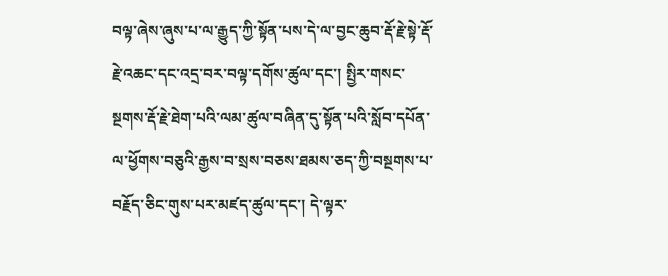བལྟ་ཞེས་ཞུས་པ་ལ་རྒྱུད་ཀྱི་སྟོན་པས་དེ་ལ་བྱང་ཆུབ་རྡོ་རྗེ་སྟེ་རྡོ་རྗེ་འཆང་དང་འདྲ་བར་བལྟ་དགོས་ཚུལ་དང་། སྤྱིར་གསང་སྔགས་རྡོ་རྗེ་ཐེག་པའི་ལམ་ཚུལ་བཞིན་དུ་སྟོན་པའི་སློབ་དཔོན་ལ་ཕྱོགས་བཅུའི་རྒྱས་བ་སྲས་བཅས་ཐམས་ཅད་ཀྱི་བསྔགས་པ་བརྗོད་ཅིང་གུས་པར་མཛད་ཚུལ་དང་། དེ་ལྟར་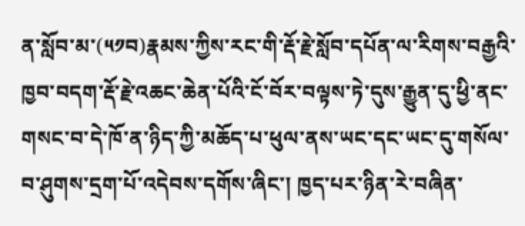ན་སློབ་མ་(༥༡བ)རྣམས་ཀྱིས་རང་གི་རྡོ་རྗེ་སློབ་དཔོན་ལ་རིགས་བརྒྱའི་ཁྱབ་བདག་རྡོ་རྗེ་འཆང་ཆེན་པོའི་ངོ་བོར་བལྟས་ཏེ་དུས་རྒྱུན་དུ་ཕྱི་ནང་གསང་བ་དེ་ཁོ་ན་ཉིད་ཀྱི་མཆོད་པ་ཕུལ་ནས་ཡང་དང་ཡང་དུ་གསོལ་བ་ཤུགས་དྲག་པོ་འདེབས་དགོས་ཞིང་། ཁྱད་པར་ཉིན་རེ་བཞིན་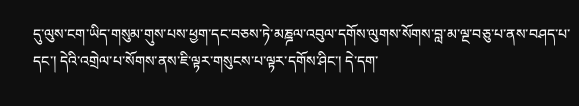དུ་ལུས་ངག་ཡིད་གསུམ་གུས་པས་ཕྱག་དང་བཅས་ཏེ་མཎྜལ་འབུལ་དགོས་ལུགས་སོགས་བླ་མ་ལྔ་བཅུ་པ་ནས་བཤད་པ་དང་། དེའི་འགྲེལ་པ་སོགས་ནས་ཇི་ལྟར་གསུངས་པ་ལྟར་དགོས་ཤིང་། དེ་དག་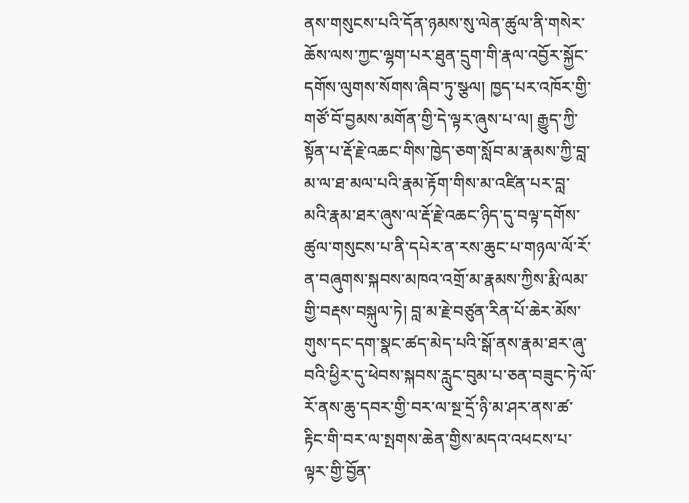ནས་གསུངས་པའི་དོན་ཉམས་སུ་ལེན་ཚུལ་ནི་གསེར་ཆོས་ལས་ཀྱང་ལྷག་པར་ཐུན་དྲུག་གི་རྣལ་འབྱོར་སྐྱོང་དགོས་ལུགས་སོགས་ཞིབ་ཏུ་སྩལ། ཁྱད་པར་འཁོར་གྱི་གཙོ་བོ་བྱམས་མགོན་གྱི་དེ་ལྟར་ཞུས་པ་ལ། རྒྱུད་ཀྱི་སྟོན་པ་རྡོ་རྗེ་འཆང་གིས་ཁྱེད་ཅག་སློབ་མ་རྣམས་ཀྱི་བླ་མ་ལ་ཐ་མལ་པའི་རྣམ་རྟོག་གིས་མ་འཛིན་པར་བླ་མའི་རྣམ་ཐར་ཞུས་ལ་རྡོ་རྗེ་འཆང་ཉིད་དུ་བལྟ་དགོས་ཚུལ་གསུངས་པ་ནི་དཔེར་ན་རས་ཆུང་པ་གཉལ་ལོ་རོ་ན་བཞུགས་སྐབས་མཁའ་འགྲོ་མ་རྣམས་ཀྱིས་རྨི་ལམ་གྱི་བརྡས་བསྐུལ་ཏེ། བླ་མ་རྗེ་བཙུན་རིན་པོ་ཆེར་མོས་གུས་དང་དག་སྣང་ཚད་མེད་པའི་སྒོ་ནས་རྣམ་ཐར་ཞུ་བའི་ཕྱིར་དུ་ཕེབས་སྐབས་རླུང་བུམ་པ་ཅན་བཟུང་ཏེ་ལོ་རོ་ནས་ཆུ་དབར་གྱི་བར་ལ་སྔ་དྲོ་ཉི་མ་ཤར་ནས་ཚ་རྟིང་གི་བར་ལ་སྤགས་ཆེན་གྱིས་མདའ་འཕངས་པ་ལྟར་གྱི་བྱོན་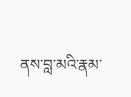ནས་བླ་མའི་རྣམ་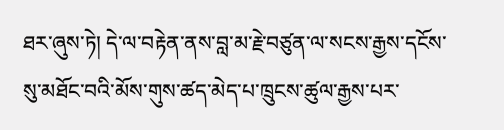ཐར་ཞུས་ཏེ། དེ་ལ་བརྟེན་ནས་བླ་མ་རྗེ་བཙུན་ལ་སངས་རྒྱས་དངོས་སུ་མཐོང་བའི་མོས་གུས་ཚད་མེད་པ་ཁྲུངས་ཚུལ་རྒྱས་པར་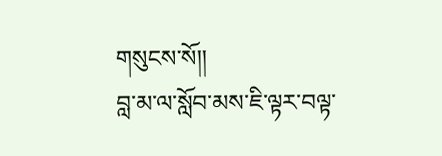གསུངས་སོ།།
བླ་མ་ལ་སློབ་མས་ཇི་ལྟར་བལྟ་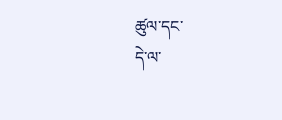ཚུལ་དང་
དེ་ལ་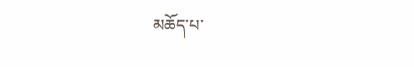མཆོད་པ་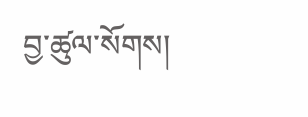བྱ་ཚུལ་སོགས།